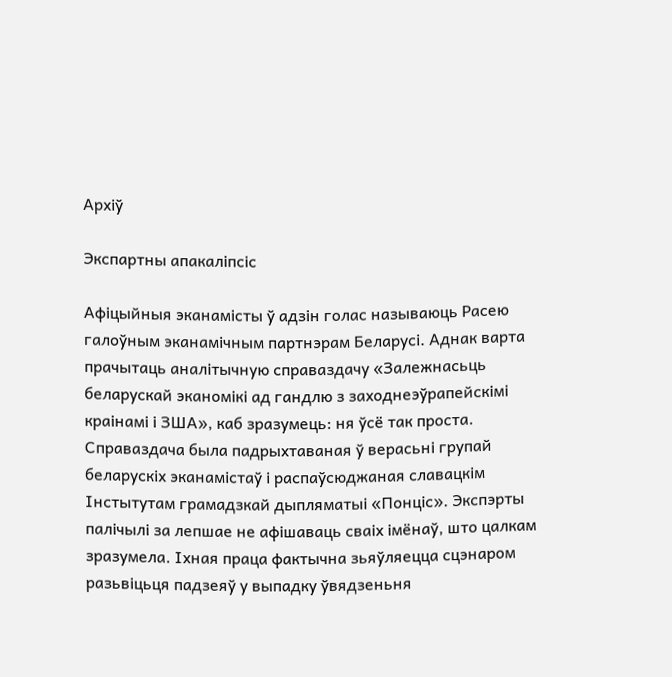Архіў

Экспартны апакаліпсіс

Афіцыйныя эканамісты ў адзін голас называюць Расею галоўным эканамічным партнэрам Беларусі. Аднак варта прачытаць аналітычную справаздачу «Залежнасьць беларускай эканомікі ад гандлю з заходнеэўрапейскімі краінамі і ЗША», каб зразумець: ня ўсё так проста. Справаздача была падрыхтаваная ў верасьні групай беларускіх эканамістаў і распаўсюджаная славацкім Інстытутам грамадзкай дыпляматыі «Понціс». Экспэрты палічылі за лепшае не афішаваць сваіх імёнаў, што цалкам зразумела. Іхная праца фактычна зьяўляецца сцэнаром разьвіцьця падзеяў у выпадку ўвядзеньня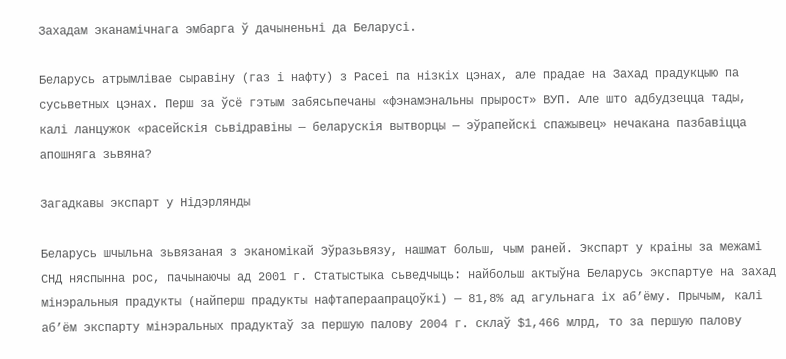Захадам эканамічнага эмбарга ў дачыненьні да Беларусі.

Беларусь атрымлівае сыравіну (газ і нафту) з Расеі па нізкіх цэнах, але прадае на Захад прадукцыю па сусьветных цэнах. Перш за ўсё гэтым забясьпечаны «фэнамэнальны прырост» ВУП. Але што адбудзецца тады, калі ланцужок «расейскія сьвідравіны — беларускія вытворцы — эўрапейскі спажывец» нечакана пазбавіцца апошняга зьвяна?

Загадкавы экспарт у Нідэрлянды

Беларусь шчыльна зьвязаная з эканомікай Эўразьвязу, нашмат больш, чым раней. Экспарт у краіны за межамі СНД няспынна рос, пачынаючы ад 2001 г. Статыстыка сьведчыць: найбольш актыўна Беларусь экспартуе на захад мінэральныя прадукты (найперш прадукты нафтапераапрацоўкі) — 81,8% ад агульнага іх аб’ёму. Прычым, калі аб’ём экспарту мінэральных прадуктаў за першую палову 2004 г. склаў $1,466 млрд, то за першую палову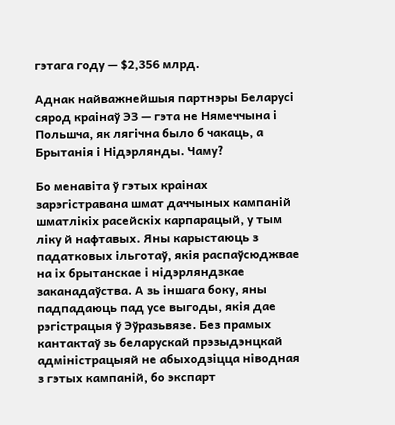гэтага году — $2,356 млрд.

Аднак найважнейшыя партнэры Беларусі сярод краінаў ЭЗ — гэта не Нямеччына і Польшча, як лягічна было б чакаць, а Брытанія і Нідэрлянды. Чаму?

Бо менавіта ў гэтых краінах зарэгістравана шмат даччыных кампаній шматлікіх расейскіх карпарацый, у тым ліку й нафтавых. Яны карыстаюць з падатковых ільготаў, якія распаўсюджвае на іх брытанскае і нідэрляндзкае заканадаўства. А зь іншага боку, яны падпадаюць пад усе выгоды, якія дае рэгістрацыя ў Эўразьвязе. Без прамых кантактаў зь беларускай прэзыдэнцкай адміністрацыяй не абыходзіцца ніводная з гэтых кампаній, бо экспарт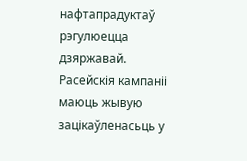нафтапрадуктаў рэгулюецца дзяржавай. Расейскія кампаніі маюць жывую зацікаўленасьць у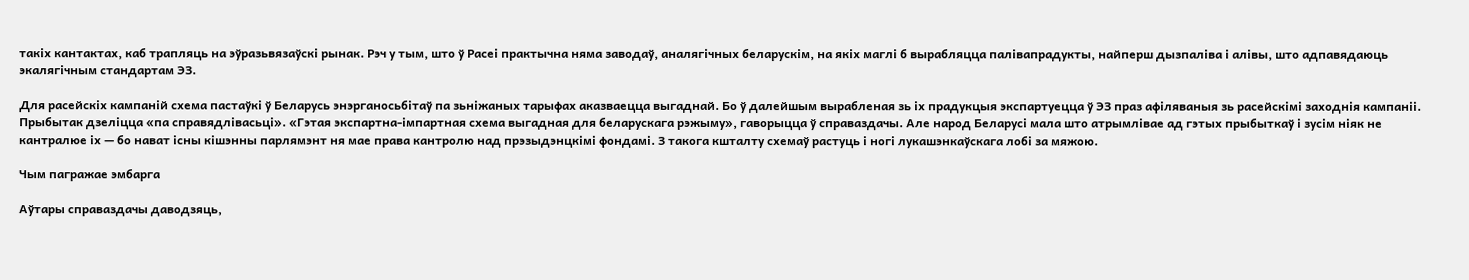такіх кантактах, каб трапляць на эўразьвязаўскі рынак. Рэч у тым, што ў Расеі практычна няма заводаў, аналягічных беларускім, на якіх маглі б вырабляцца палівапрадукты, найперш дызпаліва і алівы, што адпавядаюць экалягічным стандартам ЭЗ.

Для расейскіх кампаній схема пастаўкі ў Беларусь энэрганосьбітаў па зьніжаных тарыфах аказваецца выгаднай. Бо ў далейшым вырабленая зь іх прадукцыя экспартуецца ў ЭЗ праз афіляваныя зь расейскімі заходнія кампаніі. Прыбытак дзеліцца «па справядлівасьці». «Гэтая экспартна-імпартная схема выгадная для беларускага рэжыму», гаворыцца ў справаздачы. Але народ Беларусі мала што атрымлівае ад гэтых прыбыткаў і зусім ніяк не кантралюе іх — бо нават існы кішэнны парлямэнт ня мае права кантролю над прэзыдэнцкімі фондамі. З такога кшталту схемаў растуць і ногі лукашэнкаўскага лобі за мяжою.

Чым пагражае эмбарга

Аўтары справаздачы даводзяць,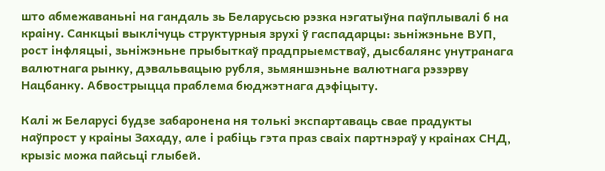што абмежаваньні на гандаль зь Беларусьсю рэзка нэгатыўна паўплывалі б на краіну. Санкцыі выклічуць структурныя зрухі ў гаспадарцы: зьніжэньне ВУП, рост інфляцыі, зьніжэньне прыбыткаў прадпрыемстваў, дысбалянс унутранага валютнага рынку, дэвальвацыю рубля, зьмяншэньне валютнага рэзэрву Нацбанку. Абвострыцца праблема бюджэтнага дэфіцыту.

Калі ж Беларусі будзе забаронена ня толькі экспартаваць свае прадукты наўпрост у краіны Захаду, але і рабіць гэта праз сваіх партнэраў у краінах СНД, крызіс можа пайсьці глыбей.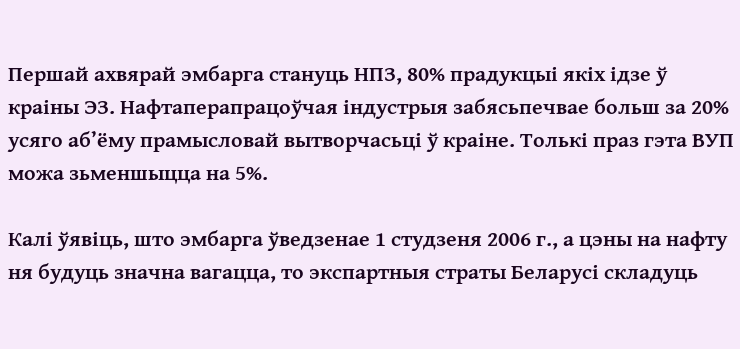Першай ахвярай эмбарга стануць НПЗ, 80% прадукцыі якіх ідзе ў краіны ЭЗ. Нафтаперапрацоўчая індустрыя забясьпечвае больш за 20% усяго аб’ёму прамысловай вытворчасьці ў краіне. Толькі праз гэта ВУП можа зьменшыцца на 5%.

Калі ўявіць, што эмбарга ўведзенае 1 студзеня 2006 г., а цэны на нафту ня будуць значна вагацца, то экспартныя страты Беларусі складуць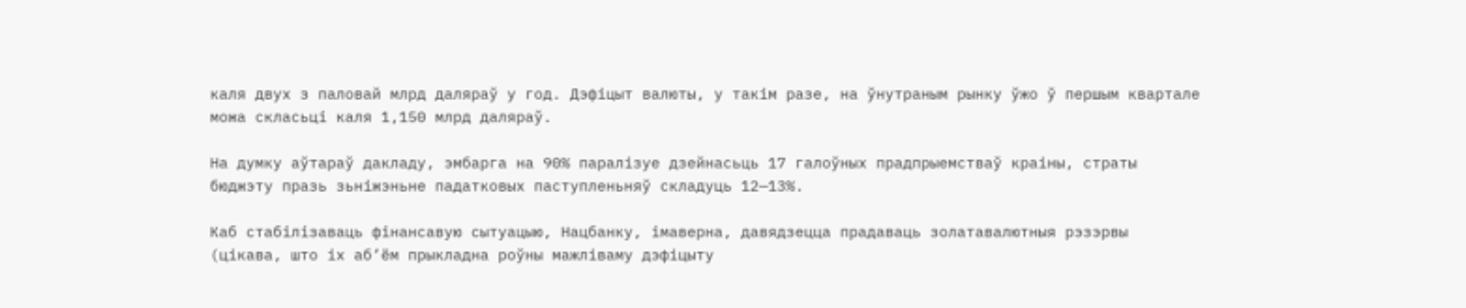каля двух з паловай млрд даляраў у год. Дэфіцыт валюты, у такім разе, на ўнутраным рынку ўжо ў першым квартале можа скласьці каля 1,150 млрд даляраў.

На думку аўтараў дакладу, эмбарга на 90% паралізуе дзейнасьць 17 галоўных прадпрыемстваў краіны, страты бюджэту празь зьніжэньне падатковых паступленьняў складуць 12—13%.

Каб стабілізаваць фінансавую сытуацыю, Нацбанку, імаверна, давядзецца прадаваць золатавалютныя рэзэрвы (цікава, што іх аб’ём прыкладна роўны мажліваму дэфіцыту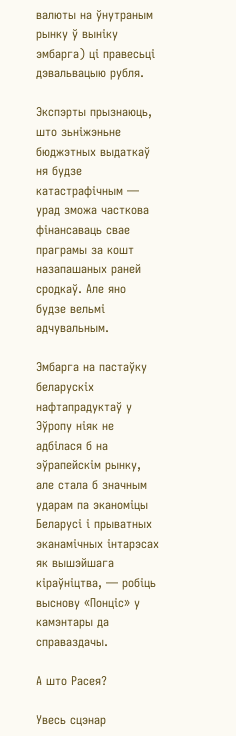валюты на ўнутраным рынку ў выніку эмбарга) ці правесьці дэвальвацыю рубля.

Экспэрты прызнаюць, што зьніжэньне бюджэтных выдаткаў ня будзе катастрафічным — урад зможа часткова фінансаваць свае праграмы за кошт назапашаных раней сродкаў. Але яно будзе вельмі адчувальным.

Эмбарга на пастаўку беларускіх нафтапрадуктаў у Эўропу ніяк не адбілася б на эўрапейскім рынку, але стала б значным ударам па эканоміцы Беларусі і прыватных эканамічных інтарэсах як вышэйшага кіраўніцтва, — робіць выснову «Понціс» у камэнтары да справаздачы.

А што Расея?

Увесь сцэнар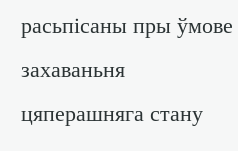расьпісаны пры ўмове захаваньня цяперашняга стану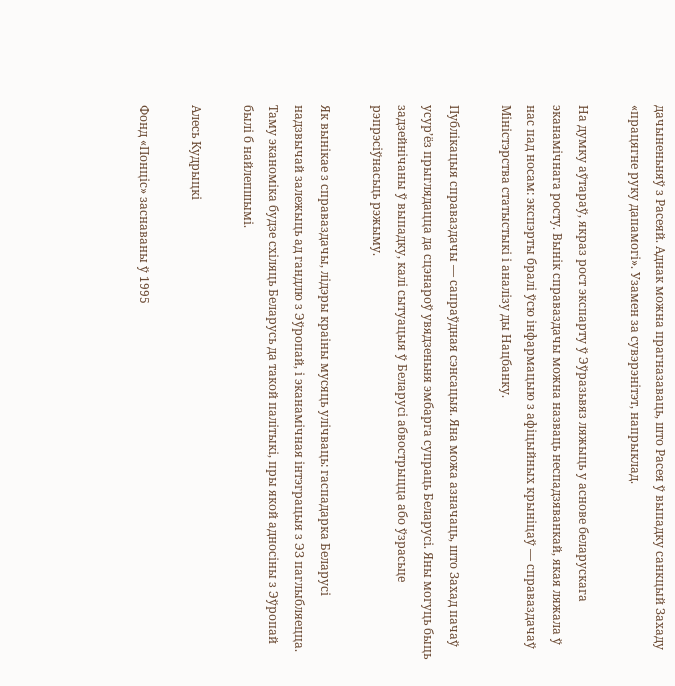дачыненьняў з Расеяй. Аднак можна прагназаваць, што Расея ў выпадку санкцый Захаду «працягне руку дапамогі». Узамен за сувэрэнітэт, напрыклад.

На думку аўтараў, якраз рост экспарту ў Эўразьвяз ляжыць у аснове беларускага эканамічнага росту. Вынік справаздачы можна назваць неспадзяванкай, якая ляжала ў нас пад носам: экспэрты бралі ўсю інфармацыю з афіцыйных крыніцаў — справаздачаў Міністэрства статыстыкі і аналізу ды Нацбанку.

Публікацыя справаздачы — сапраўдная сэнсацыя. Яна можа азначаць, што Захад пачаў усур’ёз прыглядацца да сцэнароў увядзеньня эмбарга супраць Беларусі. Яны могуць быць задзейнічаны ў выпадку, калі сытуацыя ў Беларусі абвострыцца або ўзрасьце рэпрэсіўнасьць рэжыму.

Як вынікае з справаздачы, лідэры краіны мусяць улічваць: гаспадарка Беларусі надзвычай залежыць ад гандлю з Эўропай, і эканамічная інтэграцыя з ЭЗ паглыбляецца. Таму эканоміка будзе схіляць Беларусь да такой палітыкі, пры якой адносіны з Эўропай былі б найлепшымі.

Алесь Кудрыцкі

Фонд «Понціс» заснаваны ў 1995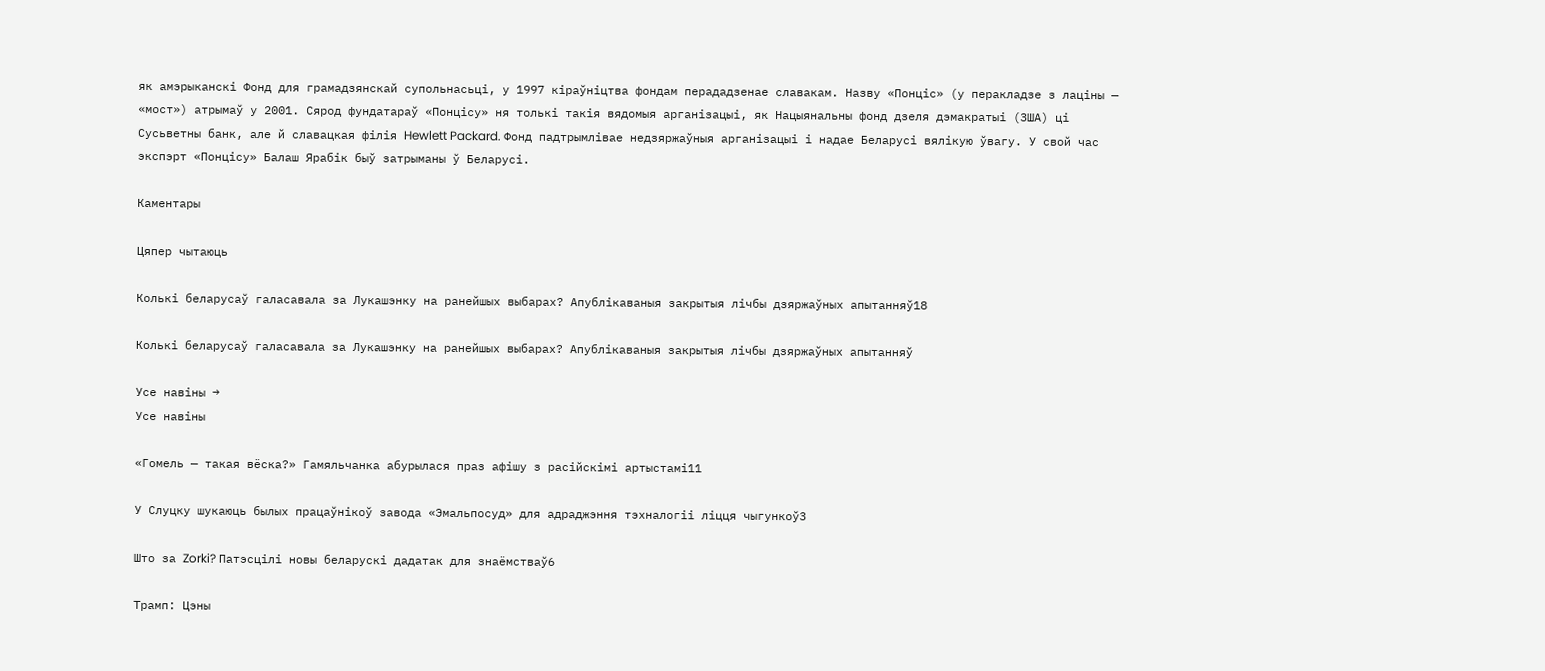як амэрыканскі Фонд для грамадзянскай супольнасьці, у 1997 кіраўніцтва фондам перададзенае славакам. Назву «Понціс» (у перакладзе з лаціны — «мост») атрымаў у 2001. Сярод фундатараў «Понцісу» ня толькі такія вядомыя арганізацыі, як Нацыянальны фонд дзеля дэмакратыі (ЗША) ці Сусьветны банк, але й славацкая філія Hewlett Packard. Фонд падтрымлівае недзяржаўныя арганізацыі і надае Беларусі вялікую ўвагу. У свой час экспэрт «Понцісу» Балаш Ярабік быў затрыманы ў Беларусі.

Каментары

Цяпер чытаюць

Колькі беларусаў галасавала за Лукашэнку на ранейшых выбарах? Апублікаваныя закрытыя лічбы дзяржаўных апытанняў18

Колькі беларусаў галасавала за Лукашэнку на ранейшых выбарах? Апублікаваныя закрытыя лічбы дзяржаўных апытанняў

Усе навіны →
Усе навіны

«Гомель — такая вёска?» Гамяльчанка абурылася праз афішу з расійскімі артыстамі11

У Слуцку шукаюць былых працаўнікоў завода «Эмальпосуд» для адраджэння тэхналогіі ліцця чыгункоў3

Што за Zorki? Патэсцілі новы беларускі дадатак для знаёмстваў6

Трамп: Цэны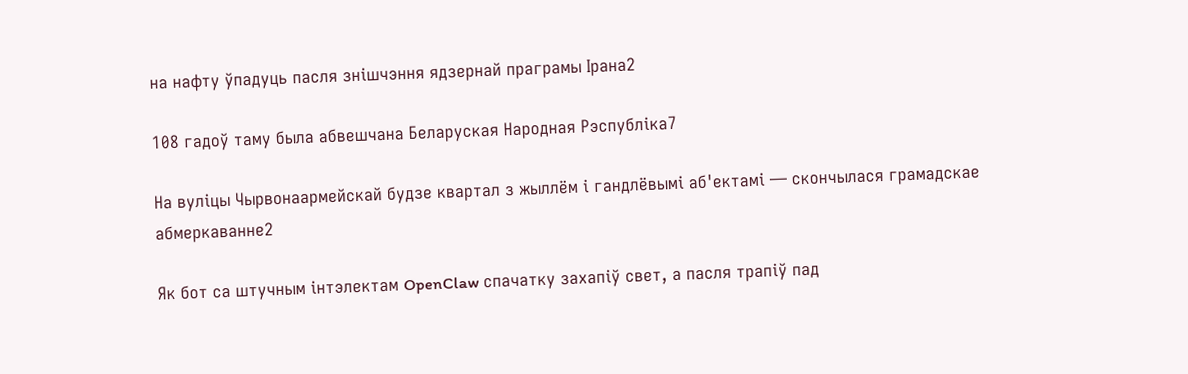на нафту ўпадуць пасля знішчэння ядзернай праграмы Ірана2

108 гадоў таму была абвешчана Беларуская Народная Рэспубліка7

На вуліцы Чырвонаармейскай будзе квартал з жыллём і гандлёвымі аб'ектамі — скончылася грамадскае абмеркаванне2

Як бот са штучным інтэлектам OpenClaw спачатку захапіў свет, а пасля трапіў пад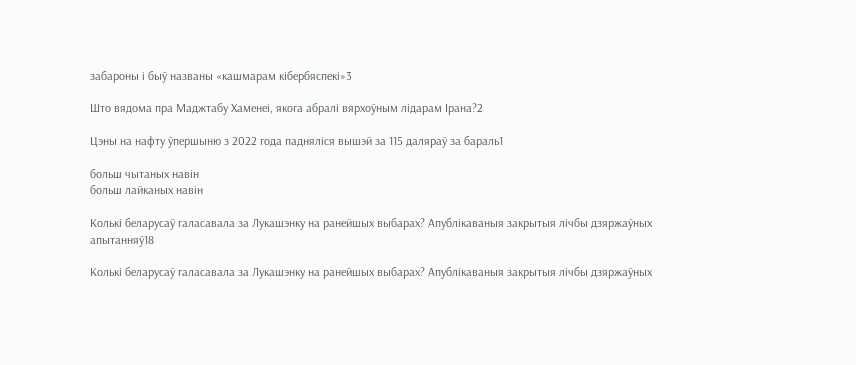забароны і быў названы «кашмарам кібербяспекі»3

Што вядома пра Маджтабу Хаменеі, якога абралі вярхоўным лідарам Ірана?2

Цэны на нафту ўпершыню з 2022 года падняліся вышэй за 115 даляраў за бараль1

больш чытаных навін
больш лайканых навін

Колькі беларусаў галасавала за Лукашэнку на ранейшых выбарах? Апублікаваныя закрытыя лічбы дзяржаўных апытанняў18

Колькі беларусаў галасавала за Лукашэнку на ранейшых выбарах? Апублікаваныя закрытыя лічбы дзяржаўных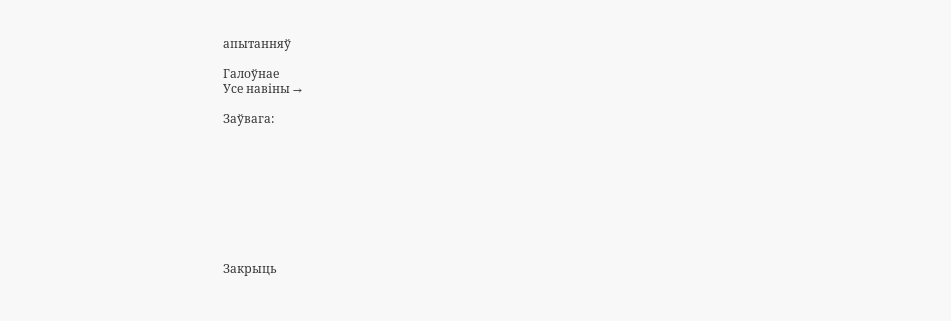апытанняў

Галоўнае
Усе навіны →

Заўвага:









Закрыць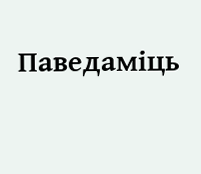Паведаміць